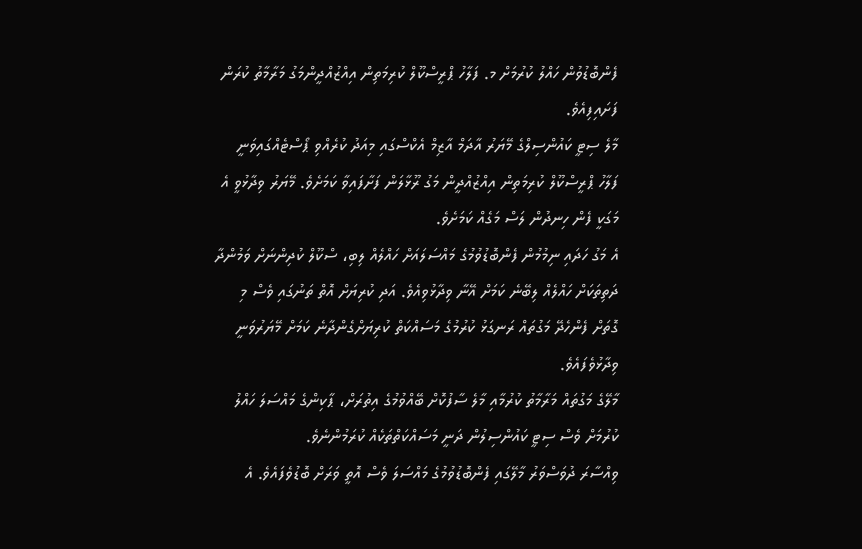ފެންބޮޑުވުން ހައްލު ކުރުމަށް މ. ފަލާހު ޕްރީސްކޫލް ކުރިމަތިން އިއްޒުއްދީންމަގު މަރާމާތު ކުރަން ފަށައިފިއެވެ.
މާލެ ސިޓީ ކައުންސިލްގެ މޭޔަރު އާދަމް އާޒިމް އެކްސްގައި މިއަދު ކުރެއްވި ޕޯސްޓެއްގައިވަނީ ފަލާހު ޕްރީސްކޫލް ކުރިމަތިން އިއްޒުއްދީން މަގު ރޫޅާލަން ފަށާފައިވާ ކަމަށެވެ. މޭޔަރު ވިދާޅުވީ އެ މަގަކީ ފެން ހިނދުން ލަސް މަގެއް ކަމަށެވެ.
އެ މަގު ހަދައި ނިމުމުން ފެންބޮޑުވުމުގެ މައްސަލައަށް ހައްލެއް ލިބި، ސްކޫލް ކުދިންނަށް ވަމުންދާ ދަތިތަކަށް ހައްލެއް ލިބޭނެ ކަމަށް އޭނާ ވިދާޅުވިއެވެ. އަދި ކުރިޔަށް އޮތް ތަނުގައި ވެސް މި ގޮތަށް ފެންހެދޭ މަގުތައް ރަނގަޅު ކުރުމުގެ މަސައްކަތް ކުރިޔަށްގެންދާނެ ކަމަށް މޭޔަރުވަނީ ވިދާޅުވެފައެވެ.
މާލޭގެ މަގުތައް މަރާމާތު ކުރުމާއި މާލެ ސާފުކޮށް ބޭއްވުމުގެ އިތުރަށް، ޕާކިންގެ މައްސަލަ ހައްލު ކުރުމަށް ވެސް ސިޓީ ކައުންސިލުން ދަނީ މަސައްކަތްތަކެއް ކުރަމުންނެވެ.
ވިއްސާރަ ދުވަސްވަރު މާލޭގައި ފެންބޮޑުވުމުގެ މައްސަލަ ވެސް އޮތީ ވަރަށް ބޮޑުވެފައެވެ. އެ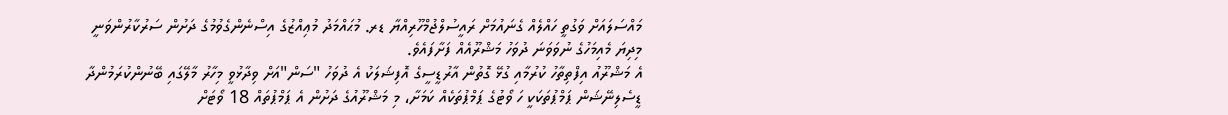މައްސަލައަށް ވަގުތީ ހައްލެއް ގެނައުމަށް ރައީސުލްޖުމްހޫރިއްޔާ ޑރ. މުޙައްމަދު މުޢިއްޒުގެ އިސްނެންގެވުމުގެ ދަށުން ސަރުކާރުންވަނީ މިދިޔަ މެއިމަހުގެ ނުވަވަނަ ދުވަހު މަޝްރޫއެއް ފަށާފައެވެ.
އެ މަޝްރޫއު އިފްތިތާހު ކުރުމާއި ގުޅޭ ގޮތުން އާރުޑީސީގެ އޮފިޝަލަކު އެ ދުވަހު "ސަން"އަށް ވިދާޅުވީ މިހާރު މާލޭގައި ބޭނުންކުރަމުންދާ ޑީސެލިނޭޝަން ޕަމްޕުތަކަކީ ހަ ވޯޓުގެ ޕަމްޕުތަކެއް ކަމަށާ، މި މަޝްރޫއުގެ ދަށުން އެ ޕަމްޕުތައް 18 ވޯޓަށް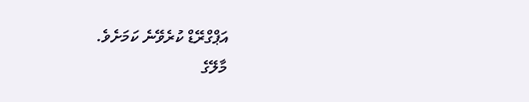އަޕްގްރޭޑް ކުރެވޭނެ ކަމަށެވެ.
މާލޭގެ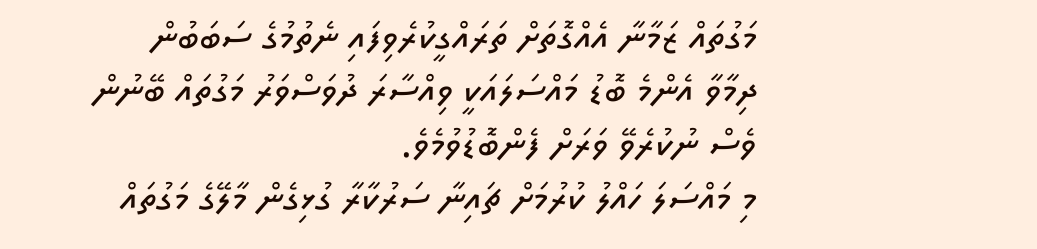މަގުތައް ޒަމާނާ އެއްގޮތަށް ތަރައްގީކުރެވިފައި ނެތުމުގެ ސަބަބުން ދިމާވާ އެންމެ ބޮޑު މައްސަލައަކީ ވިއްސާރަ ދުވަސްވަރު މަގުތައް ބޭނުން ވެސް ނުކުރެވޭ ވަރަށް ފެންބޮޑުވުމެވެ.
މި މައްސަލަ ހައްލު ކުރުމަށް ޗައިނާ ސަރުކާރާ ގުޅިގެން މާލޭގެ މަގުތައް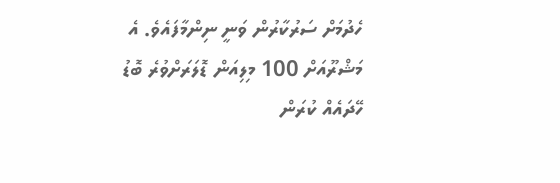ހެދުމަށް ސަރުކާރުން ވަނީ ނިންމާފައެވެ. އެ މަޝްރޫއަށް 100 މިލިއަން ޑޮލަރަށްވުރެ ބޮޑު ހޭދައެއް ކުރަން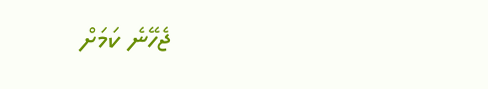ޖެހޭނެ ކަމަށް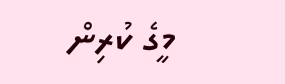މީގެ ކުރިން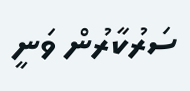ސަރުކާރުން ވަނީ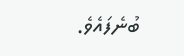ބުނެފައެވެ.